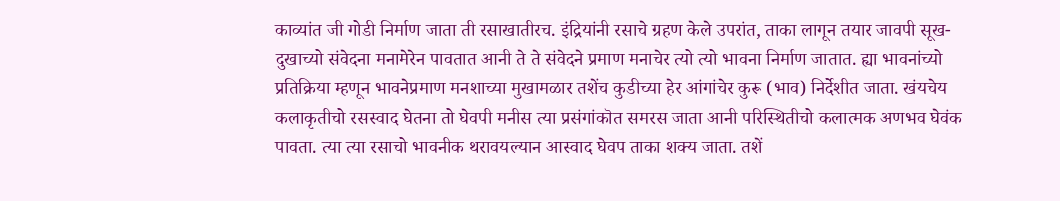काव्यांत जी गोडी निर्माण जाता ती रसाखातीरच. इंद्रियांनी रसाचे ग्रहण केले उपरांत, ताका लागून तयार जावपी सूख- दुखाच्यो संवेदना मनामेरेन पावतात आनी ते ते संवेदने प्रमाण मनाचेर त्यो त्यो भावना निर्माण जातात. ह्या भावनांच्यो प्रतिक्रिया म्हणून भावनेप्रमाण मनशाच्या मुखामळार तशेंच कुडीच्या हेर आंगांचेर कुरू (भाव) निर्देशीत जाता. खंयचेय कलाकृतीचो रसस्वाद घेतना तो घेवपी मनीस त्या प्रसंगांकॊत समरस जाता आनी परिस्थितीचो कलात्मक अणभव घेवंक पावता. त्या त्या रसाचो भावनीक थरावयल्यान आस्वाद घेवप ताका शक्य जाता. तशें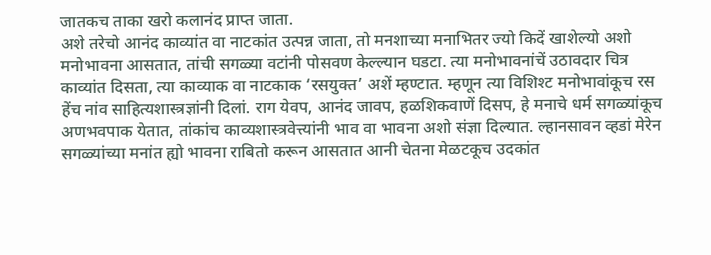जातकच ताका खरो कलानंद प्राप्त जाता.
अशे तरेचो आनंद काव्यांत वा नाटकांत उत्पन्न जाता, तो मनशाच्या मनाभितर ज्यो किदें खाशेल्यो अशो मनोभावना आसतात, तांची सगळ्या वटांनी पोसवण केल्ल्यान घडटा. त्या मनोभावनांचें उठावदार चित्र काव्यांत दिसता, त्या काव्याक वा नाटकाक ‘रसयुक्त’ अशें म्हण्टात. म्हणून त्या विशिश्ट मनोभावांकूच रस हेंच नांव साहित्यशास्त्रज्ञांनी दिलां. राग येवप, आनंद जावप, हळशिकवाणें दिसप, हे मनाचे धर्म सगळ्यांकूच अणभवपाक येतात, तांकांच काव्यशास्त्रवेत्त्यांनी भाव वा भावना अशो संज्ञा दिल्यात. ल्हानसावन व्हडां मेरेन सगळ्यांच्या मनांत ह्यो भावना राबितो करून आसतात आनी चेतना मेळटकूच उदकांत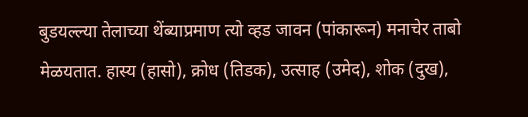बुडयल्ल्या तेलाच्या थेंब्याप्रमाण त्यो व्हड जावन (पांकारून) मनाचेर ताबो मेळयतात. हास्य (हासो), क्रोध (तिडक), उत्साह (उमेद), शोक (दुख),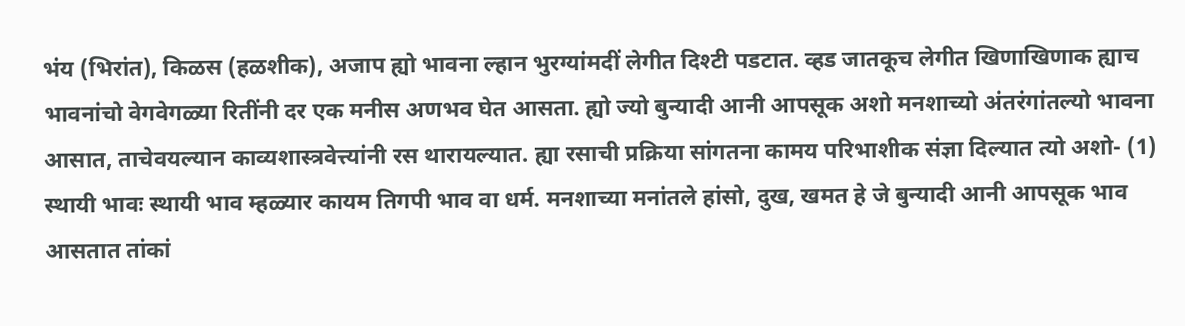भंय (भिरांत), किळस (हळशीक), अजाप ह्यो भावना ल्हान भुरग्यांमदीं लेगीत दिश्टी पडटात. व्हड जातकूच लेगीत खिणाखिणाक ह्याच भावनांचो वेगवेगळ्या रितींनी दर एक मनीस अणभव घेत आसता. ह्यो ज्यो बुन्यादी आनी आपसूक अशो मनशाच्यो अंतरंगांतल्यो भावना आसात, ताचेवयल्यान काव्यशास्त्रवेत्त्यांनी रस थारायल्यात. ह्या रसाची प्रक्रिया सांगतना कामय परिभाशीक संज्ञा दिल्यात त्यो अशो- (1) स्थायी भावः स्थायी भाव म्हळ्यार कायम तिगपी भाव वा धर्म. मनशाच्या मनांतले हांसो, दुख, खमत हे जे बुन्यादी आनी आपसूक भाव आसतात तांकां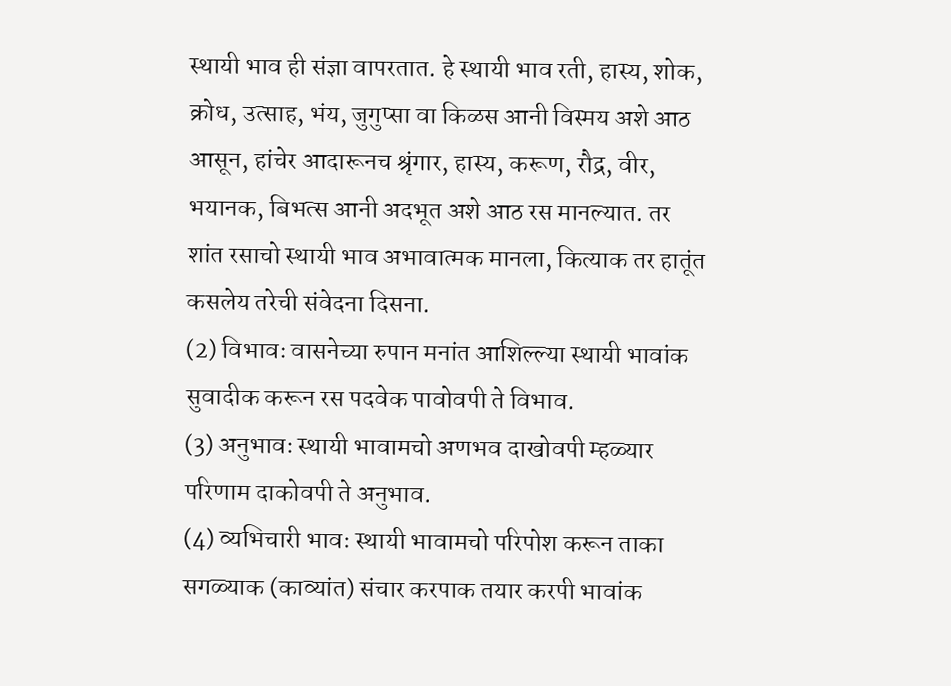स्थायी भाव ही संज्ञा वापरतात. हे स्थायी भाव रती, हास्य, शोक, क्रोध, उत्साह, भंय, जुगुप्सा वा किळस आनी विस्मय अशे आठ आसून, हांचेर आदारूनच श्रृंगार, हास्य, करूण, रौद्र, वीर, भयानक, बिभत्स आनी अदभूत अशे आठ रस मानल्यात. तर शांत रसाचो स्थायी भाव अभावात्मक मानला, कित्याक तर हातूंत कसलेय तरेची संवेदना दिसना.
(2) विभावः वासनेच्या रुपान मनांत आशिल्ल्या स्थायी भावांक सुवादीक करून रस पदवेक पावोवपी ते विभाव.
(3) अनुभावः स्थायी भावामचो अणभव दाखोवपी म्हळ्यार परिणाम दाकोवपी ते अनुभाव.
(4) व्यभिचारी भावः स्थायी भावामचो परिपोश करून ताका सगळ्याक (काव्यांत) संचार करपाक तयार करपी भावांक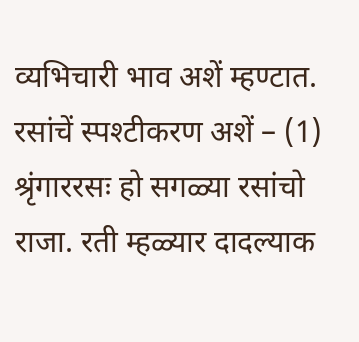व्यभिचारी भाव अशें म्हण्टात.
रसांचें स्पश्टीकरण अशें – (1) श्रृंगाररसः हो सगळ्या रसांचो राजा. रती म्हळ्यार दादल्याक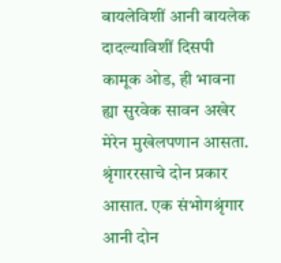बायलेविशीं आनी बायलेक दादल्याविशीं दिसपी कामूक ओड, ही भावना ह्या सुरवेक सावन अखेर मेरेन मुखेलपणान आसता. श्रृंगाररसाचे दोन प्रकार आसात. एक संभोगश्रृंगार आनी दोन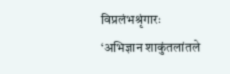विप्रलंभश्रृंगारः ‘अभिज्ञान शाकुंतलांतले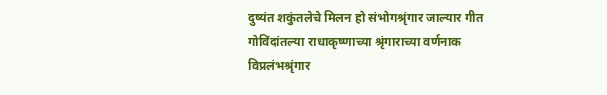दुष्यंत शकुंतलेचे मिलन हो संभोगश्रृंगार जाल्यार गीत गोविंदांतल्या राधाकृष्णाच्या श्रृंगाराच्या वर्णनाक विप्रलंभश्रृंगार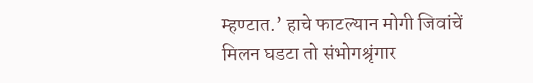म्हण्टात.’ हाचे फाटल्यान मोगी जिवांचें मिलन घडटा तो संभोगश्रृंगार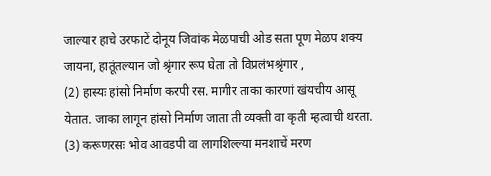जाल्यार हाचे उरफाटें दोनूय जिवांक मेळपाची ओड सता पूण मेळप शक्य जायना, हातूंतल्यान जो श्रृंगार रूप घेता तो विप्रलंभश्रृंगार ,
(2) हास्यः हांसो निर्माण करपी रस. मागीर ताका कारणां खंयचीय आसू येतात. जाका लागून हांसो निर्माण जाता ती व्यक्ती वा कृती म्हत्वाची थरता.
(3) करूणरसः भोव आवडपी वा लागशिल्ल्या मनशाचें मरण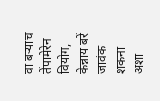वा बऱ्याच तेंपामेरेन वियोग, केन्नाय बरें जावंक शकना अशा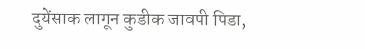दुयेंसाक लागून कुडीक जावपी पिडा,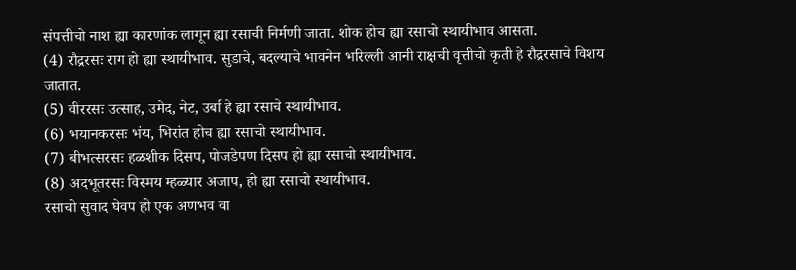संपत्तीचो नाश ह्या कारणांक लागून ह्या रसाची निर्मणी जाता. शोक होच ह्या रसाचो स्थायीभाव आसता.
(4) रौद्ररसः राग हो ह्या स्थायीभाव. सुडाचे, बदल्याचे भावनेन भरिल्ली आनी राक्षची वृत्तीचो कृती हे रौद्ररसाचे विशय जातात.
(5) वीररसः उत्साह, उमेद, नेट, उर्बा हे ह्या रसाचे स्थायीभाव.
(6) भयानकरसः भंय, भिरांत होच ह्या रसाचो स्थायीभाव.
(7) बीभत्सरसः हळशीक दिसप, पोजडेपण दिसप हो ह्या रसाचो स्थायीभाव.
(8) अदभूतरसः विस्मय म्हळ्यार अजाप, हो ह्या रसाचो स्थायीभाव.
रसाचो सुवाद घेवप हो एक अणभव वा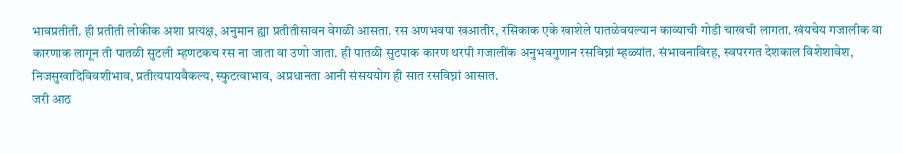भावप्रतीती. ही प्रतीती लोकीक अशा प्रत्यक्ष, अनुमान ह्या प्रतीतीसावन वेगळी आसता. रस अणभवपा खआतीर, रसिकाक एके खाशेले पातळेवयल्यान काव्याची गोडी चाखची लागता. खंयचेय गजालीक वा कारणाक लागून ती पातळी सुटली म्हणटकच रस ना जाता वा उणो जाता. ही पातळी सुटपाक कारण थरपी गजालींक अनुभवगुणान रसविघ्नां म्हळ्यांत. संभावनाविरह, स्वपरगत देशकाल विशेशावेश, निजसुखादिविवशीभाव, प्रतीत्यपायवैकल्य, स्फुटत्वाभाव, अप्रधानता आनी संसययोग ही सात रसविघ्नां आसात.
जरी आठ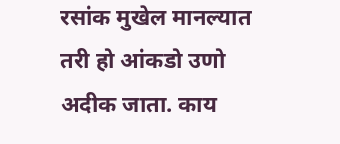रसांक मुखेल मानल्यात तरी हो आंकडो उणो अदीक जाता. काय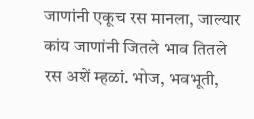जाणांनी एकूच रस मानला, जाल्यार कांय जाणांनी जितले भाव तितले रस अशें म्हळां. भोज, भवभूती,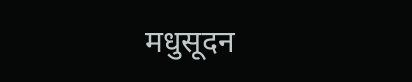मधुसूदन